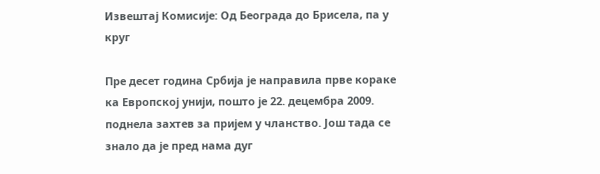Извештај Комисије: Од Београда до Брисела, па у круг

Пре десет година Србија је направила прве кораке ка Европској унији, пошто је 22. децембра 2009. поднела захтев за пријем у чланство. Још тада се знало да је пред нама дуг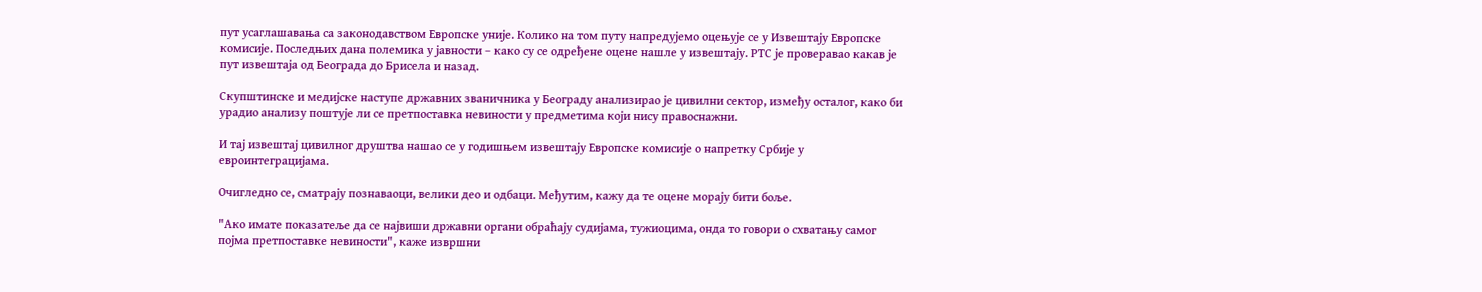пут усаглашавања са законодавством Европске уније. Колико на том путу напредујемо оцењује се у Извештају Европске комисије. Последњих дана полемика у јавности – како су се одређене оцене нашле у извештају. РТС је проверавао какав је пут извештаја од Београда до Брисела и назад.

Скупштинске и медијске наступе државних званичника у Београду анализирао је цивилни сектор, између осталог, како би урадио анализу поштује ли се претпоставка невиности у предметима који нису правоснажни.

И тај извештај цивилног друштва нашао се у годишњем извештају Европске комисије о напретку Србије у евроинтеграцијама.

Очигледно се, сматрају познаваоци, велики део и одбаци. Међутим, кажу да те оцене морају бити боље.

"Ако имате показатеље да се највиши државни органи обраћају судијама, тужиоцима, онда то говори о схватању самог појма претпоставке невиности", каже извршни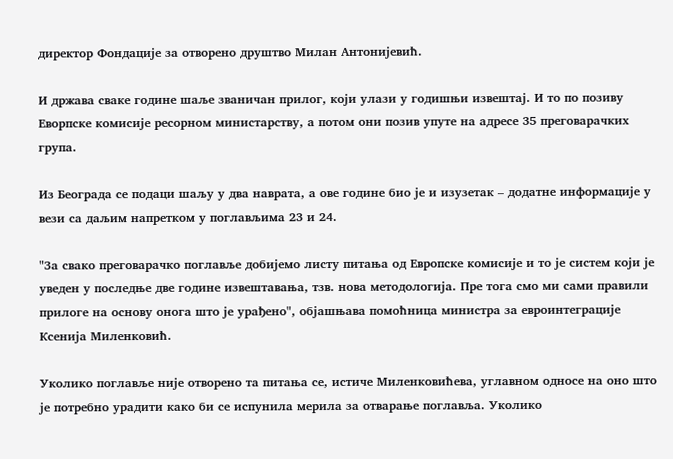директор Фондације за отворено друштво Милан Антонијевић.

И држава сваке године шаље званичан прилог, који улази у годишњи извештај. И то по позиву Еворпске комисије ресорном министарству, а потом они позив упуте на адресе 35 преговарачких група.

Из Београда се подаци шаљу у два наврата, а ове године био је и изузетак – додатне информације у вези са даљим напретком у поглављима 23 и 24.

"За свако преговарачко поглавље добијемо листу питања од Европске комисије и то је систем који је уведен у последње две године извештавања, тзв. нова методологија. Пре тога смо ми сами правили прилоге на основу онога што је урађено", објашњава помоћница министра за евроинтеграције Ксенија Миленковић.

Уколико поглавље није отворено та питања се, истиче Миленковићева, углавном односе на оно што је потребно урадити како би се испунила мерила за отварање поглавља. Уколико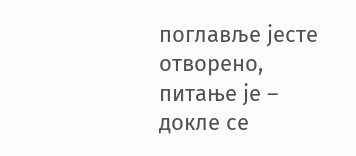поглавље јесте отворено, питање је – докле се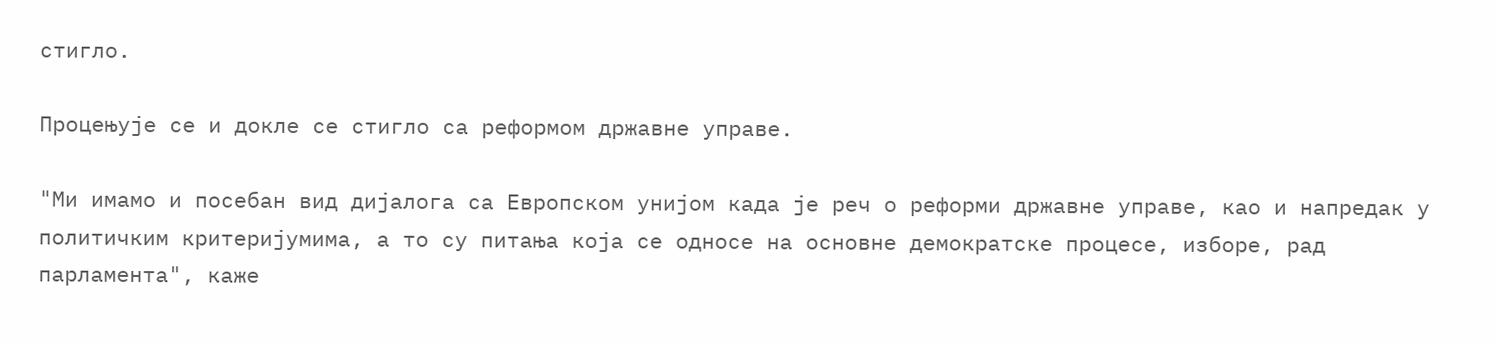стигло.

Процењује се и докле се стигло са реформом државне управе.

"Ми имамо и посебан вид дијалога са Европском унијом када је реч о реформи државне управе, као и напредак у политичким критеријумима, а то су питања која се односе на основне демократске процесе, изборе, рад парламента", каже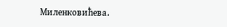Миленковићева.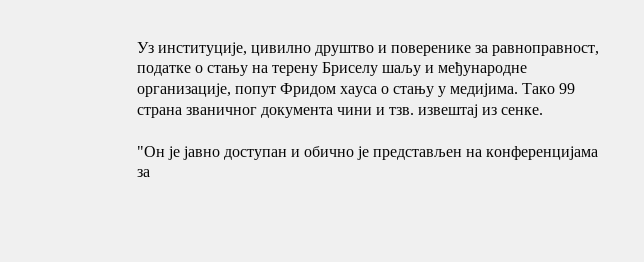Уз институције, цивилно друштво и поверенике за равноправност, податке о стању на терену Бриселу шаљу и међународне организације, попут Фридом хауса о стању у медијима. Тако 99 страна званичног документа чини и тзв. извештај из сенке.

"Он је јавно доступан и обично је представљен на конференцијама за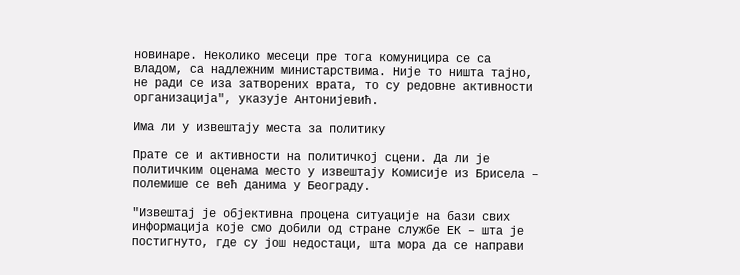новинаре. Неколико месеци пре тога комуницира се са владом, са надлежним министарствима. Није то ништа тајно, не ради се иза затворених врата, то су редовне активности организација", указује Антонијевић.

Има ли у извештају места за политику

Прате се и активности на политичкој сцени. Да ли је политичким оценама место у извештају Комисије из Брисела – полемише се већ данима у Београду.

"Извештај је објективна процена ситуације на бази свих информација које смо добили од стране службе ЕК – шта је постигнуто, где су још недостаци, шта мора да се направи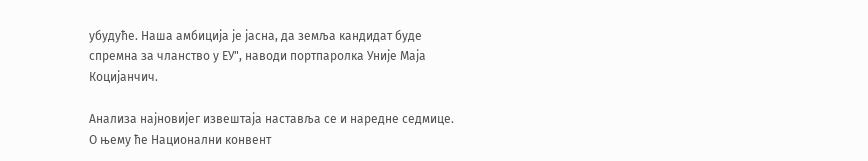убудуће. Наша амбиција је јасна, да земља кандидат буде спремна за чланство у ЕУ", наводи портпаролка Уније Маја Коцијанчич.

Анализа најновијег извештаја наставља се и наредне седмице. О њему ће Национални конвент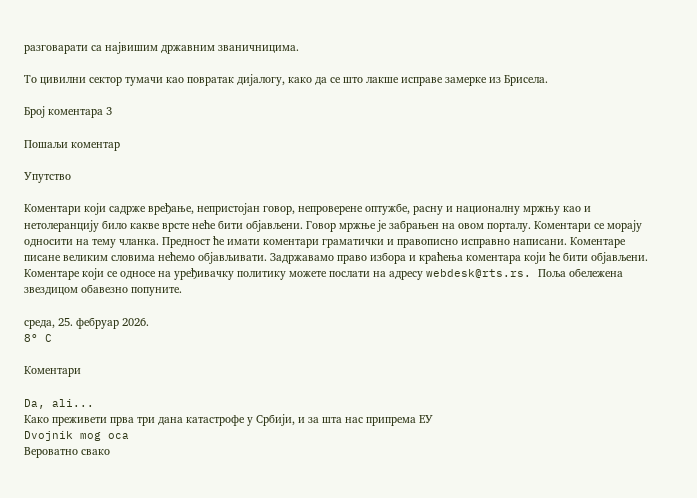разговарати са највишим државним званичницима.

То цивилни сектор тумачи као повратак дијалогу, како да се што лакше исправе замерке из Брисела.

Број коментара 3

Пошаљи коментар

Упутство

Коментари који садрже вређање, непристојан говор, непроверене оптужбе, расну и националну мржњу као и нетолеранцију било какве врсте неће бити објављени. Говор мржње је забрањен на овом порталу. Коментари се морају односити на тему чланка. Предност ће имати коментари граматички и правописно исправно написани. Коментаре писане великим словима нећемо објављивати. Задржавамо право избора и краћења коментара који ће бити објављени. Коментаре који се односе на уређивачку политику можете послати на адресу webdesk@rts.rs. Поља обележена звездицом обавезно попуните.

среда, 25. фебруар 2026.
8° C

Коментари

Da, ali...
Како преживети прва три дана катастрофе у Србији, и за шта нас припрема ЕУ
Dvojnik mog oca
Вероватно свако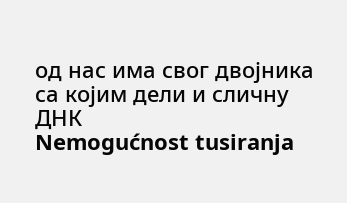од нас има свог двојника са којим дели и сличну ДНК
Nemogućnost tusiranja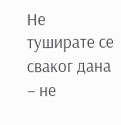Не туширате се сваког дана – не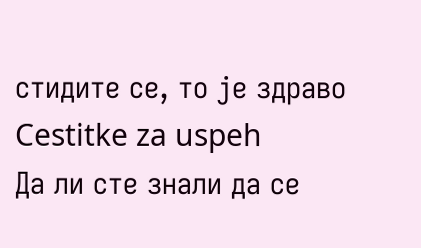стидите се, то је здраво
Cestitke za uspeh
Да ли сте знали да се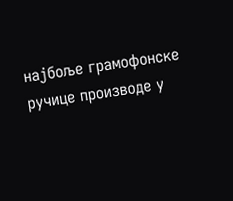најбоље грамофонске ручице производе у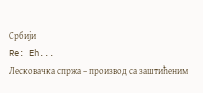Србији
Re: Eh...
Лесковачка спржа – производ са заштићеним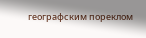географским пореклом